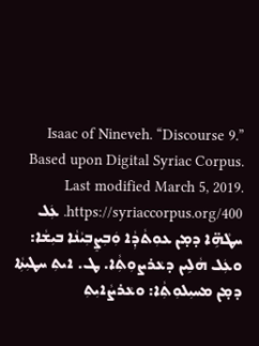Isaac of Nineveh. “Discourse 9.” Based upon Digital Syriac Corpus. Last modified March 5, 2019. https://syriaccorpus.org/400. ܥܲܠ ܚܛܵܗܹ̈ܐ ܕܡ̣ܢ ܥܘܼܬܵܕܼܵܐ ܘܲܒܼܨܸܒܼܝܵܢܵܐ ܒܝܼܫܵܐ: ܘܥܲܠ ܗܵܠܹܝܢ ܕܥܵܪܨܘܼܬܼܵܐ. ܛ. ܐܝܬܼ ܚܛܝܼܬܼܵܐ ܕܡ̣ܢ ܡܚܝܼܠܘܼܬܼܵܐ: ܘܥܵܪܨܵܐܝܼܬܼ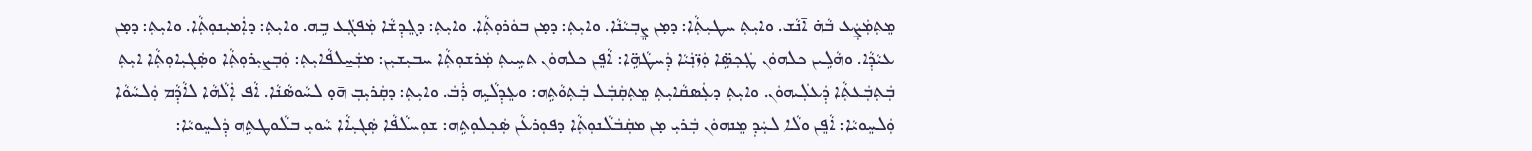ܡܸܬܼܡܲܨܲܥ ܒܵܗ̇ ܐ̄ܢܵܫ. ܘܐܝܼܬܼ ܚܛܝܼܬܼܵܐ: ܕܡ̣ܢ ܨܸܒܼܝܵܢܵܐ. ܘܐܝܼܬܼ: ܕܡ̣ܢ ܒܘܿܪܘܼܬܼܵܐ. ܘܐܝܼܬܼ: ܕܓܸܕܼܫܵܐ ܡܲܦܓܲܥ ܒܹܗ. ܘܐܝܼܬܼ: ܕܐܲܡܝܼܢܘܼܬܼܵܐ. ܘܐܝܼܬܼ: ܕܡ̣ܢ ܥܝܵܕܼܵܐ. ܘܗܵܠܹܝܢ ܟܠܗܘܿܢ ܛܲܟܼܤܹ̈ܐ ܘܲܙ̈ܢܲܝܵܐ ܕܲܚܛܵܗܹ̈ܐ: ܐܵܦܸܢ ܟܠܗܘܿܢ ܬܚܹܝܬܼ ܡܲܪܫܘܼܬܼܵܐ ܚܒܝܼܫܝܼܢ: ܡܫܲܚ̱ܠܦܵܐܝܼܬܼ: ܘܲܒܼܨܝܼܪܘܼܬܼܵܐ ܘܤܲܓܝܼܐܘܼܬܼܵܐ ܐܝܼܬܼ ܒܲܬܼܒܲܥܬܼܵܐ ܕܲܥܠܲܝܗܘܿܢ. ܘܐܝܼܬܼ ܕܥܲܤܩܵܐܝܼܬܼ ܡܸܬܼܩܲܒܲܠ ܒܲܬܼܘܵܬܹܗ: ܘܥܸܕܼܠܵܝܹܗ ܪܲܒܿ. ܘܐܝܼܬܼ: ܕܩܲܪܝܼܒܼ ܗ̄ܘ̣ ܠܚܵܘܤܵܢܵܐ. ܐܵܦ ܐܲܠܵܗܵܐ ܠܐܵܕܼܵܡ ܘܲܠܚܵܘܵܐ ܘܲܠܚܸܘܝܵܐ: ܐܵܦܸܢ ܘܠܵܐ ܠܚܲܕܼ ܡܸܢܗܘܿܢ ܒܲܪܝܼ ܡ̣ܢ ܡܩܲܒܿܠܵܢܘܼܬܼܵܐ ܕܦܘܼܪܥܵܢ ܤܲܟܼܠܘܼܬܹܗ: ܫܘܼܚܠܵܦܵܐ ܤܲܓܝܼܐܵܐ ܚܵܘܝܼ ܒܠܵܘܛܬܹܗ ܕܲܠܚܸܘܝܵܐ: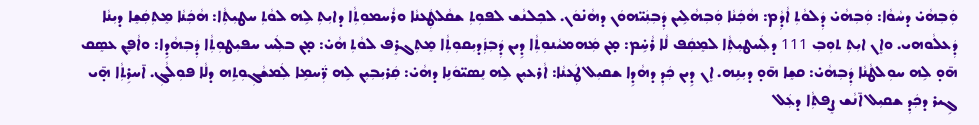ܘܲܒܼܗܵܝ̇ ܕܚܵܘܵܐ: ܘܲܒܼܗܵܝ̇ ܕܲܠܘܵܬܼ ܐܵܕܼܵܡ: ܗܵܟܲܢܵܐ ܘܲܒܼܗܵܠܹܝܢ ܕܲܒܼܢܲܝ̈ܗܘܿܢ ܕܗܵܢ̇ܘܿܢ. ܠܟܼܠܢܵܫ ܠܦܘܼܬܼ ܫܩܵܠܛܲܥܢܵܐ ܘܪܵܚܡܘܼܬܼܵܐ ܕܐܝܼܬܼ ܠܹܗ ܠܘܵܬܼ ܚܛܝܼܬܼܵܐ: ܗܵܟܲܢܵܐ ܡܸܬܼܩܲܫܸܐ ܕܝܼܢܵܐ ܕܲܥܠܵܘܗܝ. ܘܐܸܢ ܐܝܼܬܼ ܬܘܼܒܼ 111 ܕܠܲܚܛܝܼܬܼܵܐ ܠܡܸܩܲܦ ܠܵܐ ܪܵܚܹ̇ܡ: ܡ̣ܢ ܡܲܗܡܝܵܢܘܼܬܼܵܐ ܕܹܝܢ ܕܲܒܼܙܲܕܝܼܩܘܼܬܼܵܐ ܡܸܬܼܓܪܸܦ ܠܘܵܬܼ ܗܵܝ̇: ܡ̣ܢ ܒܠܲܚ ܚܦܝܼܛܘܼܬܼܵܐ ܕܲܒܼܗܵܕܹܐ: ܘܐܵܦܸܢ ܥܤܸܩ ܗ̄ܘ̣ ܠܹܗ ܚܘܼܠܛܵܢܵܐ ܕܲܒܼܗܵܝ̇: ܩܫܸܐ ܗ̄ܘ̣ ܕܝܼܢܹܗ. ܐܸܢ ܕܹܝܢ ܟܲܕܼ ܕܗܵܕܹܐ ܫܩܝܼܠ ܛܲܥܢܵܐ: ܐܵܪܥܝܼܢ ܠܹܗ ܢܸܤܝ̈ܘܿܢܹܐ ܕܗܵܝ̇: ܩܲܪܝܼܒܼܝܼܢ ܠܹܗ ܪ̈ܲܚܡܹܐ ܠܲܡܫܵܓܼܘܼܬܹܗ ܕܠܵܐ ܦܘܼܠܵܓܼ. ܐ̄ܚܪܹܬܼܵܐ ܗ̣̄ܝ ܓܹܝܪ ܕܟܲܕܼ ܫܩܝܼܠ ܐ̄ܢܵܫ ܨܸܦܬܼܵܐ ܕܥܲܠ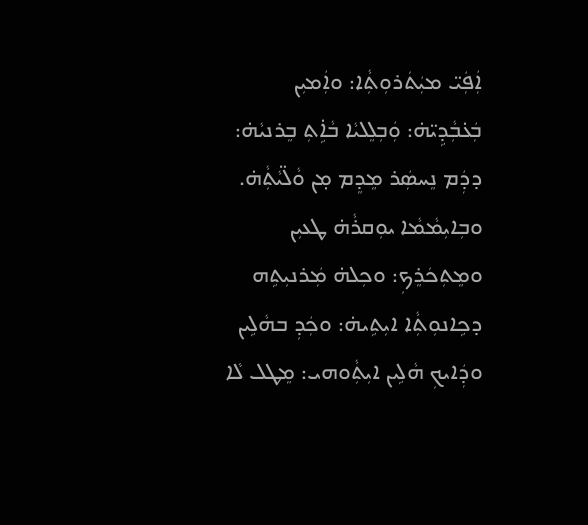ܐܲܦܲܝ̈ ܡܝܲܬܿܪܘܼܬܼܵܐ: ܘܐܲܡܝܼܢ ܒܲܥ̇ܒܼܵܕܹܝ̈ܗ̇: ܘܲܒܼܠܸܠܝܵܐ ܒܵܐܹ̇ܬܼ ܒܸܪܢܝܵܗ̇: ܕܕܲܡ ܢܸܚܤܲܪ ܡܸܕܸܡ ܡ̣ܢ ܘܵܠ̈ܝܵܬܼܵܗ̇. ܘܒܼܐܝܼܡܵܡܵܐ ܝܘܼܩܪܵܗ̇ ܛܥܝܼܢ ܘܡܸܬܼܟܿܪܸܟܼ: ܘܟܼܠܗ̇ ܡܲܪܢܝܼܬܹܗ ܕܟܹܐܢܘܼܬܼܵܐ ܐܝܼܬܹܝܗ̇: ܘܟܲܕܼ ܒܗܵܠܹܝܢ ܘܕܲܐܝܟܼ ܗܵܠܹܝܢ ܐܝܼܬܼܵܘܗܝ: ܡܸܛܠ ܠܵܐ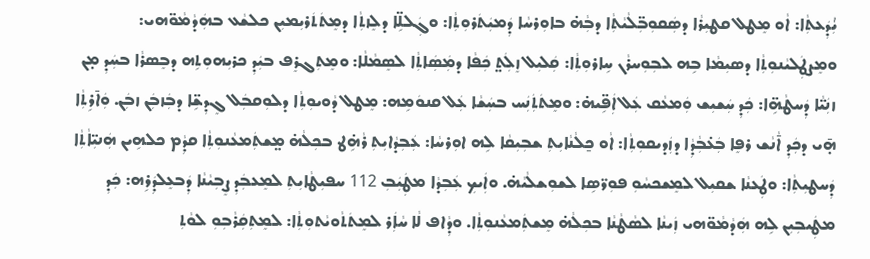ܝܑܼܕܲܥܬܼܵܐ: ܐܵܘ ܡܸܛܠ ܩܛܝܼܪܵܐ ܕܤܲܩܘܼܒܼ̈ܠܵܝܵܬܼܵܐ ܕܒܼܵܗ̇ ܒܐܘܼܪܚܵܐ ܕܲܡܝܲܬܿܪܘܼܬܼܵܐ: ܘܓܲܠܠܹ̈ܐ ܕܠܸܙܬܼܵܐ ܕܡܸܬܿܬܿܪܝܼܡܝܼܢ ܟܠܫܵܥ ܒܗܲܕܵܡܵܘ̈ܗܝ: ܘܡܸܨܛܲܠܝܵܢܘܼܬܼܵܐ ܕܤܝܼܡܵܐ ܒܹܗ ܠܒܼܘܼܚܪܵܢ ܚܹܐܪܘܼܬܼܵܐ: ܩܲܠܝܼܠ ܙܸܠܲܬ̤ ܟܲܦܵܐ ܕܡܲܤܲܐܬܼܵܐ ܠܤܸܡܵܠܵܐ: ܘܡܸܬܼܓܪܸܦ ܒܝܲܕܼ ܟܪܝܼܗܘܼܬܹܗ ܕܒܸܤܪܵܐ ܒܚܲܕܼ ܡ̣ܢ ܙܢܲܝ̈ܵܐ ܕܲܚܛܵܗܹ̈ܐ: ܟܲܕܼ ܚܲܫܝܼܫ ܘܲܡܥܵܩ ܥܲܠ ܐܲܦܹ̈ܝܗ̇: ܘܡܸܬܿܬܲܢܲܚ ܒܚܲܫܵܐ ܥܲܠ ܩܢܘܿܡܹܗ: ܡܸܛܠ ܕܵܘܝܘܼܬܼܵܐ ܕܠܘܼܩܒܲܠ ܓܸܕܼܫܹ̈ܐ ܕܒܲܙܒܲܢ ܙܒܲܢ. ܘܲܐ̄ܪܹܬܼܵܐ ܗ̣̄ܝ ܕܟܲܕܼ ܐ̄ܵܢܵܫ ܪܦܸܐ ܒܲܥ̇ܒܼܵܕܼܵܐ ܕܙܲܕܝܩܘܼܬܼܵܐ: ܐܵܘ ܟ̱ܠܵܢܵܐܝܼܬܼ ܫܒܼܝܼܩܵܐ ܠܹܗ ܐܘܼܪܚܵܐ: ܥܲܒܼܕܵܐܝܼܬܼ ܪܵܗܹ̇ܛ ܒܟܼܠܵܗ̇ ܡ̤ܫܬܲܡܥܵܢܘܼܬܼܵܐ ܩܕܼܵܡ ܟܠܗܹܝܢ ܗܲܢܝܼ̈ܐܵܬܼܵܐ ܕܲܚܛܝܼܬܼܵܐ: ܘܛܲܥܢܵܐ ܫܩܝܼܠ ܠܡܸܫܟܚܵܘܼ ܦܘܼܪ̈ܤܹܐ ܠܫܘܼܫܠܵܝܵܗ̇. ܘܐܲܝܟܼ ܥܲܒܼܕܵܐ ܡܛܲܝܲܒܼ 112 ܚܦܝܼܛܵܐܝܼܬܼ ܠܡܸܥܒܲܕܼ ܨܸܒܼܝܵܢܵܐ ܕܲܒܥܸܠܕܲܪܹܗ: ܟܲܕܼ ܡܛܲܝܒܼܝܼܢ ܠܹܗ ܗܲܕܵܡܵܘ̈ܗܝ ܙܲܝܢܵܐ ܠܤܵܛܵܢܵܐ ܒܟܼܠܵܗ̇ ܡܸܫܬܲܡܥܵܢܘܼܬܼܵܐ. ܘܕܼܵܐܦ ܠܵܐ ܚܵܐܲܪ ܠܡܸܬܿܬܵܘܝܵܬܘܼܬܼܵܐ: ܠܡܸܬܼܩܲܪܵܒܼܘܼ ܠܘܵܬܼ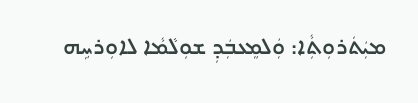ܡܝܲܬܿܪܘܼܬܼܵܐ: ܘܲܠܡܸܥܒܲܕܼ ܫܘܼܠܵܡܵܐ ܠܐܘܼܪܚܹܗ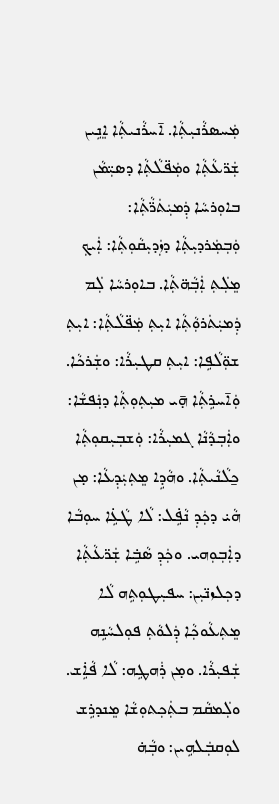ܡܲܚܤܪܵܢܝܼܬܼܵܐ. ܐ̄ܚܪܵܢܝܬܼܵܐ ܐܸܢܹܝܢ ܫܲܪ̈ܥܵܬܼܵܐ ܘܡܲܦ̈ܠܵܬܼܵܐ ܕܤܝܼ̈ܡܵܢ ܒܐܘܼܪܚܵܐ ܕܲܡܝܲܬܿܪ̈ܵܬܼܵܐ: ܘܲܒܼܡܲܪܕܝܼܬܼܵܐ ܕܙܲܕܝܼܩܵܘܼܬܼܵܐ: ܐܲܝܟܼ ܡܸܠܲܬܼ ܐܲܒܼܵܗ̈ܬܼܵܐ. ܒܐܘܼܪܚܵܐ ܠܲܡ ܕܲܡܝܲܬܿܪܘܼܵܬܼܵܐ ܐܝܼܬܼ ܡܲܦ̈ܠܵܬܼܵܐ: ܐܝܼܬܼ ܫܘܼ̈ܠܵܦܹܐ: ܐܝܼܬܼ ܩܛܝܼܪܵܐ: ܘܫܲܪܟܵܐ. ܘܲܐ̄ܚܪܹܬܼܵܐ ܗ̣̄ܝ ܡܝܼܬܼܘܼܬܼܵܐ ܕܢܲܦܫܵܐ: ܘܐܲܒܼܕܵܢܵܐ ܓܡܝܼܪܵܐ: ܘܲܫܒܼܝܼܩܘܼܬܼܵܐ ܟ̱ܠܵܢܵܝܬܼܵܐ. ܘܗܵܕܹܐ ܡܸܬܼܝܲܕܼܥܵܐ: ܡ̣ܢ ܗܵܝ̇ ܕܟܲܕܼ ܢܵܦܹ̇ܠ: ܠܵܐ ܛܵܥܹ̇ܐ ܚܘܼܒܵܐ ܕܐܲܒܼܘܼܗܝ. ܘܟܲܕܼ ܤܵܒܹ̇ܐ ܫܲܪ̈ܥܵܬܼܵܐ ܕܟܼܠܙܢ̈ܝܼܢ: ܚܦܝܼܛܘܼܬܹܗ ܠܵܐ ܡܸܬܼܥܵܘܟܼܵܐ ܕܲܠܘܵܬܼ ܦܘܼܠܚܵܢܹܗ ܫܲܦܝܼܪܵܐ. ܘܡ̣ܢ ܪܲܗܛܹܗ: ܠܵܐ ܦܵܐܹ̇ܫ. ܘܠܲܡܩܵܡ ܒܬܲܟܼܬܘܼܫܵܐ ܡܸܢܕܪܹܫ ܠܘܼܩܒܲܠܗܹܝܢ: ܘܒܼܵܗ̇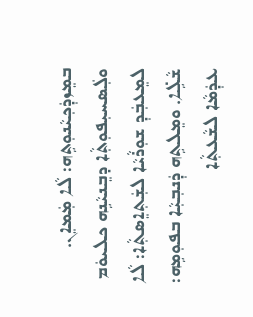ܒܡܸܙܕܲܟܼܝܵܢܘܼܬܹܗ: ܠܵܐ ܡܲܡܐܸܢ. ܘܠܲܤܚܝܼܦܘܼܬܼܵܐ ܕܒܸܢܝܵܢܹܗ ܟܠܝܘܿܡ ܠܡܸܥܒܲܕܼ ܫܘܼܪܵܝܵܐ ܠܫܲܬܼܐܸܤܬܼܵܐ: ܠܵܐ ܫܵܠܹ̇ܐ. ܘܡܸܠܬܹܗ ܕܲܢܒܼܝܼܵܐ ܒܦܘܼܡܹܗ: ܥܕܲܡܵܐ ܠܫܵܥܬܼܵܐ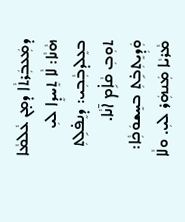ܕܡܲܥܒܲܪܬܵܐ ܕܡ̣ܢ ܥܵܠܡܵܐ ܗܵܢܵܐ: ܠܵܐ ܬܸܚܕܸܐ ܠܝܼ ܒܥܸܠܕܒܼܵܒܼܝ: ܕܢܸܦ̇ܠܹܬܼ ܬܘܼܒܼ ܩܵܐܹ̇ܡ ܐ̄ܢܵܐ. ܘܲܕܼܝܸܬܼܒܹ̇ܬܼ ܒܚܸܫܘܿܟܼܵܐ: ܡܵܪܝܵܐ ܡܲܢܗܲܪ ܠܝܼ. ܘܠܵܐ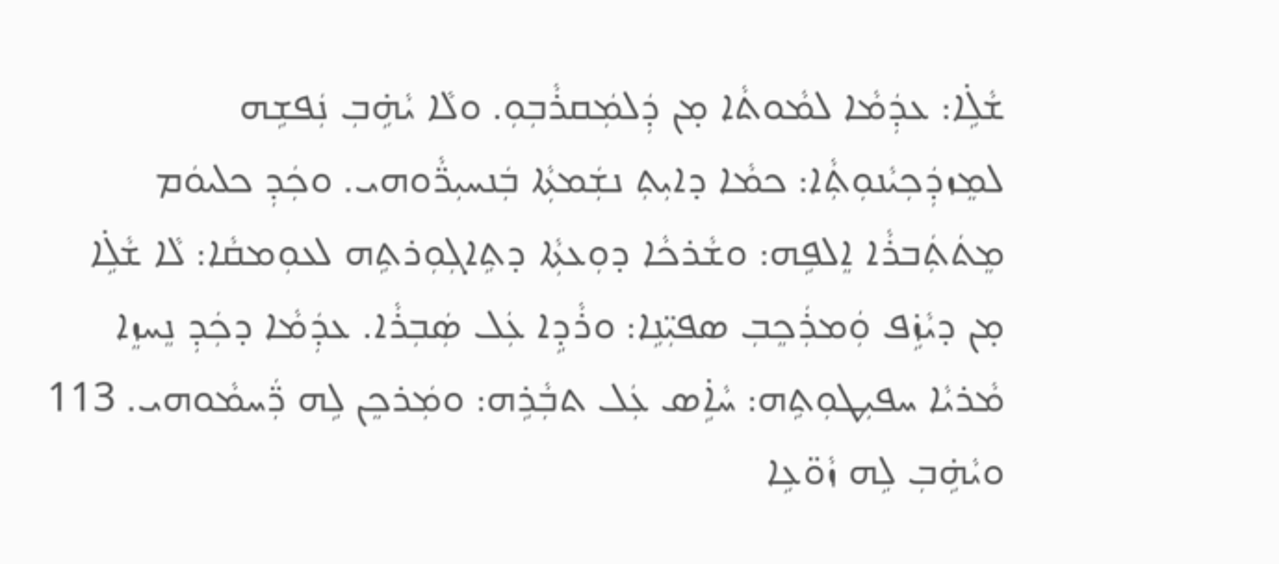ܫܵܠܹ̇ܐ: ܥܕܲܡܵܐ ܠܡܵܘܬܵܐ ܡ̣ܢ ܕܲܠܡܲܩܪܵܒܼܘܼ. ܘܠܵܐ ܝܵܗܹ̇ܒܼ ܢܲܦܫܹܗ ܠܡܸܙܕܲܟܼܝܵܢܘܼܬܼܵܐ: ܟܡܵܐ ܕܐܝܼܬܼ ܢܫܲܡܬܼܵܐ ܒܲܢܚܝܼܪ̈ܵܘܗܝ. ܘܟܲܕܼ ܟܠܝܘܿܡ ܡܸܬܿܬܲܒܪܵܐ ܐܸܠܦܹܗ: ܘܫܵܪܟܵܐ ܕܘܼܥܬܼܵܐ ܕܬܹܐܓܼܘܼܪܬܹܗ ܠܥܘܼܡܩܵܐ: ܠܵܐ ܫܵܠܹ̇ܐ ܡ̣ܢ ܕܝܵܙܹ̇ܦ ܘܲܡܪܲܟܸܒܼ ܤܦܝܼ̈ܢܹܐ: ܘܪܵܕܹܐ ܥܲܠ ܤܲܒܼܪܵܐ. ܥܕܲܡܵܐ ܕܟܲܕܼ ܢܸܚܙܸܐ ܡܵܪܝܵܐ ܚܦܝܼܛܘܼܬܹܗ: ܚܵܐܹ̇ܣ ܥܲܠ ܬܒܼܵܪܹܗ: ܘܡܲܪܟܸܢ ܠܹܗ ܪ̈ܲܚܡܵܘܗܝ. 113 ܘܝܵܗܹ̇ܒܼ ܠܹܗ ܙܵܘ̈ܥܹܐ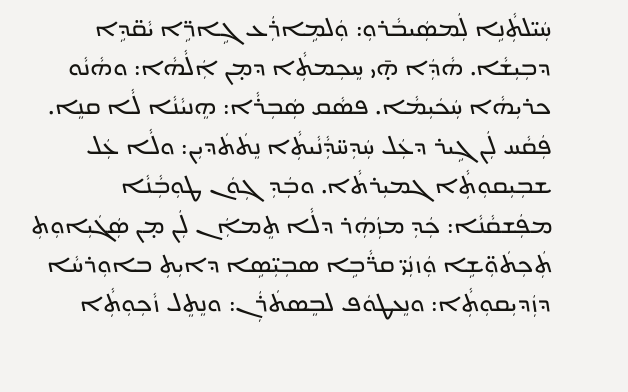ܚܲܝ̈ܠܬܼܵܢܹܐ ܠܲܡܤܲܝܒܵܪܘܼ: ܘܲܠܡܹܐܪܲܥ ܓܹܐܪܹ̈ܐ ܝܵܩ̈ܕܹܐ ܕܒܼܝܼܫܵܐ. ܗܵܕܲܐ ܗ̣̄ܝ ܚܸܟܼܡܬܼܵܐ ܕܡ̣ܢ ܐܲܠܵܗܵܐ: ܘܗܵܢܵܘ ܟܪܝܼܗܵܐ ܚܲܟܿܝܼܡܵܐ. ܦܤܵܩ ܤܲܒܼܪܵܐ: ܗܸܢܝܵܢܵܐ ܠܵܐ ܩܢܸܐ. ܦܲܩܵܚ ܠܲܢ ܓܹܝܪ ܕܥܲܠ ܚܲܕܼܚ̈ܕܼܵܢܵܝܬܼܵܐ ܢܸܬܿܬܿܕܝܼܢ: ܘܠܵܐ ܥܲܠ ܫܒܼܝܼܩܘܼܬܼܵܐ ܓܡܝܼܪܬܵܐ. ܘܒܲܕܼܓܼܘܿܢ ܛܘܼܒܼܵܢܵܐ ܡܦܲܫܩܵܢܵܐ: ܟܲܕܼ ܡܙܲܗܲܪ ܕܠܵܐ ܬܸܡܐܲܢ ܠܲܢ ܡ̣ܢ ܤܲܓܿܝܼܐܘܼܬܼ ܬܲܟܼܬܿܘܼ̈ܫܹܐ ܘܲܙܢܲܝ̈ ܩܪ̈ܵܒܹܐ ܤܒܼܝܼ̈ܤܹܐ ܕܐܝܼܬܼ ܒܐܘܼܪܚܵܐ ܕܙܲܕܝܼܩܘܼܬܼܵܐ: ܘܢܸܥܛܘܿܦ ܠܒܸܤܬܿܪܲܢ: ܘܢܸܬܸܠ ܙܵܟܼܘܼܬܼܵܐ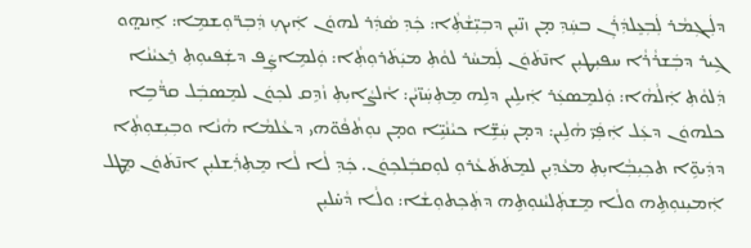ܕܠܲܓܼܡܵܪ ܠܲܒܼܥܸܠܕܲܪܲܢ ܒܚܲܕܼ ܡ̣ܢ ܙܢ̈ܝܼܢ ܕܒܼܝܼ̈ܫܵܬܼܵܐ: ܟܲܕܼ ܤܵܕܲܪ ܠܗܘܿܢ ܐܲܝܟܼ ܕܲܒܼܪ̈ܘܼܫܡܹܐ: ܐܸܢܗ̤ܘ ܓܹܝܪ ܕܒܲܫܪܵܪܵܐ ܚܦܝܼܛܝܼܢ ܐܢ̄ܬܿܘܿܢ ܠܲܡܚܵܪ ܠܘܵܬܼ ܡܝܲܬܿܪܘܼܬܼܵܐ: ܘܲܠܡܹܐܨܲܦ ܕܫܲܦܝܘܼܬܼ ܪܸܥܝܵܢܵܐ ܕܲܠܘܵܬܼ ܐܲܠܵܗܵܐ: ܘܲܠܡܸܤܥܲܪ ܐܲܝܠܹܝܢ ܕܠܹܗ ܡܸܬܼܚܲܙ̈ܝܵܢ: ܐܵܠܨܵܐܝܼܬܼ ܙܵܕܹܩ ܠܟܼܘܿܢ ܠܡܸܤܒܲܠ ܩܪ̈ܵܒܹܐ ܟܠܗܘܿܢ ܕܥܲܠ ܐܲܦܲܝ̈ ܗܵܠܹܝܢ: ܕܡ̣ܢ ܚܲܫܹ̈ܐ ܟܝܵܢܵܝܹ̈ܐ ܘܡ̣ܢ ܢܘܼܬܵܦܵܘ̈ܗܝ ܕܥܵܠܡܵܐ ܗܵܢܵܐ ܘܒܼܝܼܫܘܼܬܼܵܐ ܕܕܲܝܘܹ̈ܐ ܬܟܼܝܼܒܼܵܐܝܼܬܼ ܡܥܵܕܼܝܼܢ ܠܡܸܬܿܬܿܥܵܪܘܼ ܠܘܼܩܒܲܠܟܼܘܿܢ. ܟܲܕܼ ܠܵܐ ܠܵܐ ܡܸܬܼܪܲܫܠܝܼܢ ܐܢ̄ܬܿܘܿܢ ܡܸܛܠ ܐܲܡܝܼܢܘܼܬܹܗ ܘܠܵܐ ܡܸܫܬܲܠܝܵܢܘܼܬܹܗ ܕܬܲܟܼܬܘܼܫܵܐ: ܘܠܵܐ ܕܵܚ̇ܠܝܼܢ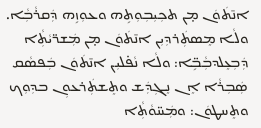ܐܢ̄ܬܿܘܿܢ ܡ̣ܢ ܬܟܼܝܼܒܼܘܼܬܹܗ ܘܥܘܼܙܹܗ ܕܲܩܪܵܒܼܵܐ. ܘܠܵܐ ܡܸܤܬܲܪܕܼܝܼܢ ܐܢ̄ܬܿܘܿܢ ܡ̣ܢ ܡܲܫܪ̈ܝܵܬܼܵܐ ܕܲܒܼܥܸܠܕܒܼܵܒܹ̈ܐ: ܘܠܵܐ ܢܵܦ̇ܠܝܼܢ ܐܢ̄ܬܿܘܿܢ ܒܲܦܤܵܩ ܤܲܒܼܪܵܐ ܐܸܢ ܢܸܓܼܕܲܫ ܘܬܸܫܬܲܪܥܘܼܢ ܒܕܼܘܼܟ ܘܬܸܚܛܘܿܢ: ܘܡܲܚ̈ܘܵܬܼܵܐ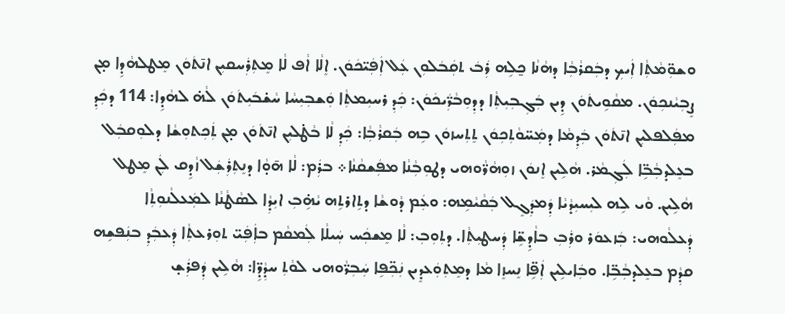ܘܫܘܼ̈ܡܵܬܼܵܐ ܐܲܝܟܼ ܕܒܲܩܪܵܒܼܵܐ ܕܗܵܢܵܐ ܟ̱ܠܹܗ ܪܲܒܿ ܬܩܲܒܿܠܘܼܢ ܥܲܠ ܐܲܦܲܝ̈ܟܿܘܿܢ. ܐܸܠܵܐ ܐܵܦ ܠܵܐ ܡܸܬܼܪܲܚܩܝܼܢ ܐܢ̄ܬܿܘܿܢ ܡܸܛܠܗܵܕܹܐ ܡ̣ܢ ܨܸܒܼܝܵܢܟܼܘܿܢ. ܡܩܵܘܹܝܬܿܘܿܢ ܕܹܝܢ ܒܲܓܼܒܼܝܼܬܼܵܐ ܕܕܼܘܼܒܵܪ̈ܲܝܟܿܘܿܢ: ܟܲܕܼ ܪܚܝܼܡܬܼܵܐ ܘܲܫܒܼܝܼܚܵܐ ܚܵܫ̇ܒܿܝܼܬܿܘܿܢ ܠܵܗ̇ ܠܗܵܕܹܐ: 114 ܕܟܲܕܼ ܡܦܲܠܦܠܝܼܢ ܐܢ̄ܬܿܘܿܢ ܒܲܕܼܡܵܐ ܕܡܲܚ̈ܘܵܬܼܟܼܘܿܢ ܬܸܬܼܚܙܘܿܢ ܒܹܗ ܒܲܩܪܵܒܼܵܐ: ܟܲܕܼ ܠܵܐ ܒܵܛ̇ܠܝܼܢ ܐܢ̄ܬܿܘܿܢ ܡ̣ܢ ܬܲܟܼܬܘܼܫܵܐ ܕܠܘܼܩܒܲܠ ܒܥܸܠܕܒܼܵܒܹ̈ܐ ܠܲܓܼܡܵܪ. ܗܵܠܹܝܢ ܐܸܢܘܿܢ ܙܘܼܗܵܪ̈ܵܘܗܝ ܕܛܘܼܒܼܵܢܵܐ ܡܦܲܫܩܵܢܵܐ܀ ܒܪܲܡ: ܠܵܐ ܗ̄ܘ̣ܵܐ ܕܢܸܬܼܪܲܫܲܠ ܙܵܕܹܩ ܠܲܢ ܡܸܛܠ ܗܵܠܹܝܢ. ܘܵܝ ܠܹܗ ܠܝܼܚܝܼܕܵܝܵܐ ܕܲܡܕܲܓܸܠ ܒܲܩܵܝܵܡܹܗ: ܘܥܲܡ ܕܵܘܫܵܐ ܕܬܹܐܪܬܹܗ ܝܵܗܹ̇ܒܼ ܐܝܼܕܼܵܐ ܠܤܵܛܵܢܵܐ ܠܡܲܥܠܵܢܘܼܬܼܵܐ ܕܲܥܠܵܘܗܝ: ܒܲܙܥܘܿܪ ܘܪܲܒܼ ܒܐܵܕܹܫܹ̈ܐ ܕܲܚܛܝܼܬܼܵܐ. ܕܬܼܘܼܒܼ: ܠܵܐ ܡܸܫܟܲܚ ܚܲܝܠܵܐ ܠܲܡܩܵܡ ܒܐܲܦܲܝ̈ ܬܘܼܪܥܬܼܵܐ ܕܲܥܒܲܕܼ ܒܢܲܦܫܹܗ ܩܕܼܵܡ ܒܥܸܠܕܒܼܵܒܹ̈ܐ. ܘܒܲܐܝܠܹܝܢ ܐܲܦܹ̈ܐ ܢܸܚܙܸܐ ܡܵܐ ܕܡܸܬܼܘܲܥܕܸܝܢ ܢܲܟܼ̈ܦܹܐ ܚܲܒܼܪ̈ܵܘܗܝ ܠܘܵܬܼ ܚܕܼܵܕܹ̈ܐ: ܗܵܠܹܝܢ ܕܲܦܪܲܫ̣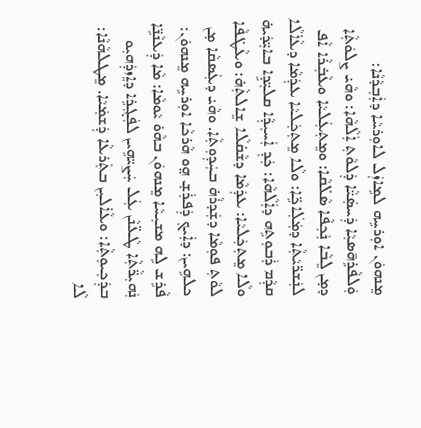ܡܸܢܗܘܿܢ ܐܘܼܪܚܹܗ ܠܡܹܐܙܲܠ ܠܐܘܼܪܚܵܐ ܕܐܲܒܼܕܵܢܵܐ: ܘܲܠܦܵܪܹܗ̄ܤܝܼܵܐ ܕܲܚܤܲܝ̈ܵܐ ܕܲܠܘܵܬܼ ܐܲܠܵܗܵܐ: ܘܗܵܝ̇ ܨܠܘܿܬܼܵܐ ܕܡ̣ܢ ܠܸܒܵܐ ܢܲܟܼܦܵܐ ܤܵܠ̇ܩܵܐ: ܘܡܸܬܼܥܲܠܝܵܐ ܘܥܵܒܼ̇ܪܵܐ ܐܵܦ ܠܢܲܫܪ̈ܝܵܬܼܵܐ ܕܡܲܠܲܐܟܹ̈ܐ: ܘܠܵܐ ܡܸܬܼܟܲܠܝܵܐ ܥܕܲܡܵܐ ܕܥܵܐ̇ܠܵܐ ܩܕܼܵܡ ܪܲܒܘܼܬܹܗ ܕܐܲܠܵܗܵܐ: ܟܲܕܼ ܐܲܚܝܼܕܼܵܐ ܩܠܝܼ̈ܕܹܐ ܒܐܝܼ̈ܕܿܝܗ̇ ܘܠܵܐ ܡܸܬܼܟܲܠܝܵܐ: ܥܕܲܡܵܐ ܕܫܵܩ̇ܠܵܐ ܫܸܐܠܬܼܵܗ̇: ܘܥܵܛ̇ܦܵܐ ܠܘܵܬܼ ܦܘܼܡܵܐ ܕܫܲܕܪܵܗ̇ ܒܚܲܕܼܘܼܬܼܵܐ. ܘܗܵܝ̇ ܕܥܲܤܩܵܐ ܡ̣ܢ ܟܠܗܹܝܢ: ܕܐܲܝܟܼ ܕܲܦܪܲܫ̣ ܗ̤ܘ ܗܵܪܟܵܐ ܐܘܼܪܚܹܗ ܡܸܢܗܘܿܢ: ܦܵܪܹܫ ܠܹܗ ܡܫܝܼܚܵܐ ܡܸܢܗܘܿܢ ܒܗܵܘ̇ ܝܵܘܡܵܐ: ܡܵܐ ܕܲܥܢܵܢܹ̈ܐ ܢܲܗܝܼܪ̈ܵܬܼܵܐ ܛܵܥ̈ܢܵܢ ܥܲܠ ܚܲܨܝ̈ܗܹܝܢ ܠܦܲܓܼܪܹܐ ܕܐܸܙܕܲܗܝܼܘ ܒܕܲܟܼܝܘܼܬܼܵܐ: ܘܥܵܐ̇ܠܝܼܢ ܒܬܲܪܥܵܐ ܕܲܫܡܲܝܵܐ. ܡܸܛܠܗܵܢܵܐ: ܠܵܐ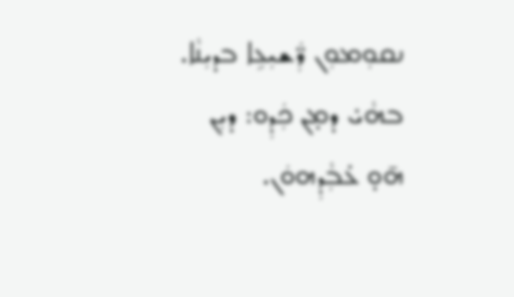ܢܩܘܼܡܘܼܢ ܪ̈ܲܫܝܼܥܹܐ ܒܕܝܼܢܵܐ. ܒܗܵܝ̇ ܕܡ̣ܢ ܟܲܕܼܘ: ܕܝܼܢ ܗ̄ܘ̣ ܥ̇ܒܼܵܕܼܗܘܿܢ.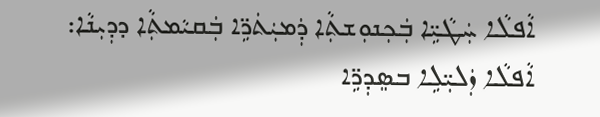ܐܵܦܠܵܐ ܚܲܛܵܝܹ̈ܐ ܒܲܟܼܢܘܼܫܬܼܵܐ ܕܲܡܝܲܬܿܪܹ̈ܐ ܒܲܩܝܵܡܬܼܵܐ ܕܕܼܝܼܢܵܐ: ܐܵܦܠܵܐ ܙܲܠܝܼ̈ܠܹܐ ܒܤܸܕܼܪܹ̈ܐ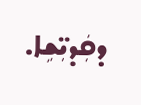ܕܩܲܕܝܼ̈ܫܹܐ.